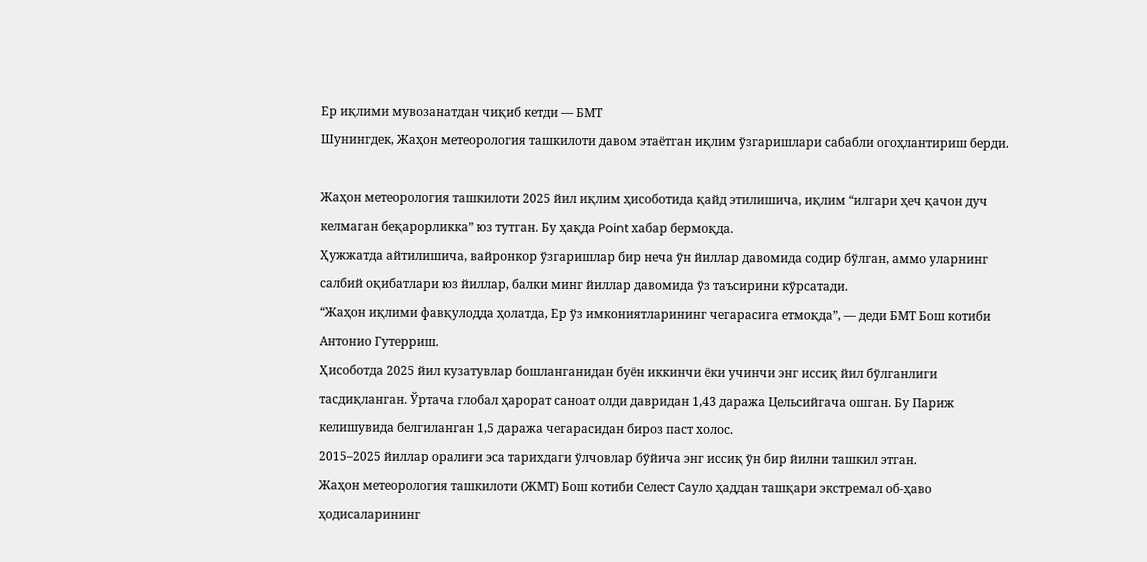Ер иқлими мувозанатдан чиқиб кетди — БМТ
Шунингдек, Жаҳон метеорология ташкилоти давом этаётган иқлим ўзгаришлари сабабли огоҳлантириш берди.

Жаҳон метеорология ташкилоти 2025 йил иқлим ҳисоботида қайд этилишича, иқлим “илгари ҳеч қачон дуч келмаган беқарорликка” юз тутган. Бу ҳақда Point хабар бермоқда.
Ҳужжатда айтилишича, вайронкор ўзгаришлар бир неча ўн йиллар давомида содир бўлган, аммо уларнинг салбий оқибатлари юз йиллар, балки минг йиллар давомида ўз таъсирини кўрсатади.
“Жаҳон иқлими фавқулодда ҳолатда, Ер ўз имкониятларининг чегарасига етмоқда”, — деди БМТ Бош котиби Антонио Гутерриш.
Ҳисоботда 2025 йил кузатувлар бошланганидан буён иккинчи ёки учинчи энг иссиқ йил бўлганлиги тасдиқланган. Ўртача глобал ҳарорат саноат олди давридан 1,43 даража Цельсийгача ошган. Бу Париж келишувида белгиланган 1,5 даража чегарасидан бироз паст холос.
2015–2025 йиллар оралиғи эса тарихдаги ўлчовлар бўйича энг иссиқ ўн бир йилни ташкил этган.
Жаҳон метеорология ташкилоти (ЖМТ) Бош котиби Селест Сауло ҳаддан ташқари экстремал об-ҳаво ҳодисаларининг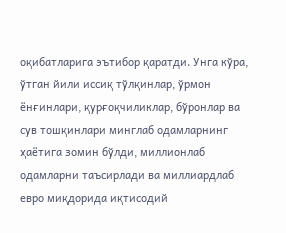оқибатларига эътибор қаратди. Унга кўра, ўтган йили иссиқ тўлқинлар, ўрмон ёнғинлари, қурғоқчиликлар, бўронлар ва сув тошқинлари минглаб одамларнинг ҳаётига зомин бўлди, миллионлаб одамларни таъсирлади ва миллиардлаб евро миқдорида иқтисодий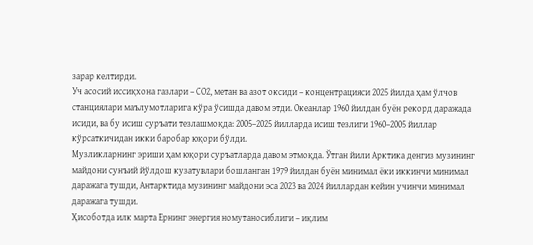зарар келтирди.
Уч асосий иссиқхона газлари – CО2, метан ва азот оксиди – концентрацияси 2025 йилда ҳам ўлчов станциялари маълумотларига кўра ўсишда давом этди. Океанлар 1960 йилдан буён рекорд даражада исиди, ва бу исиш суръати тезлашмоқда: 2005–2025 йилларда исиш тезлиги 1960–2005 йиллар кўрсаткичидан икки баробар юқори бўлди.
Музликларнинг эриши ҳам юқори суръатларда давом этмоқда. Ўтган йили Арктика денгиз музининг майдони сунъий йўлдош кузатувлари бошланган 1979 йилдан буён минимал ёки иккинчи минимал даражага тушди, Антарктида музининг майдони эса 2023 ва 2024 йиллардан кейин учинчи минимал даражага тушди.
Ҳисоботда илк марта Ернинг энергия номутаносиблиги – иқлим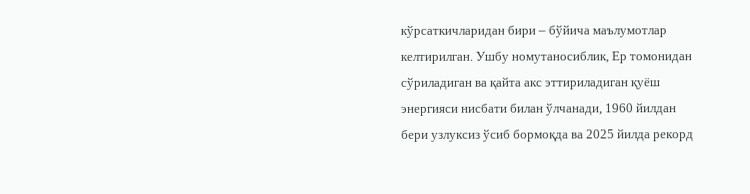кўрсаткичларидан бири – бўйича маълумотлар келтирилган. Ушбу номутаносиблик, Ер томонидан сўриладиган ва қайта акс эттириладиган қуёш энергияси нисбати билан ўлчанади, 1960 йилдан бери узлуксиз ўсиб бормоқда ва 2025 йилда рекорд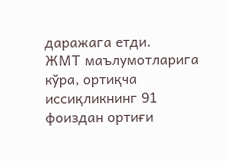даражага етди.
ЖМТ маълумотларига кўра, ортиқча иссиқликнинг 91 фоиздан ортиғи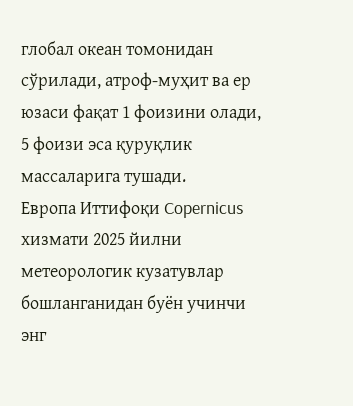глобал океан томонидан сўрилади, атроф-муҳит ва ер юзаси фақат 1 фоизини олади, 5 фоизи эса қуруқлик массаларига тушади.
Европа Иттифоқи Copernicus хизмати 2025 йилни метеорологик кузатувлар бошланганидан буён учинчи энг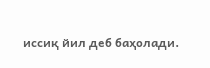иссиқ йил деб баҳолади.